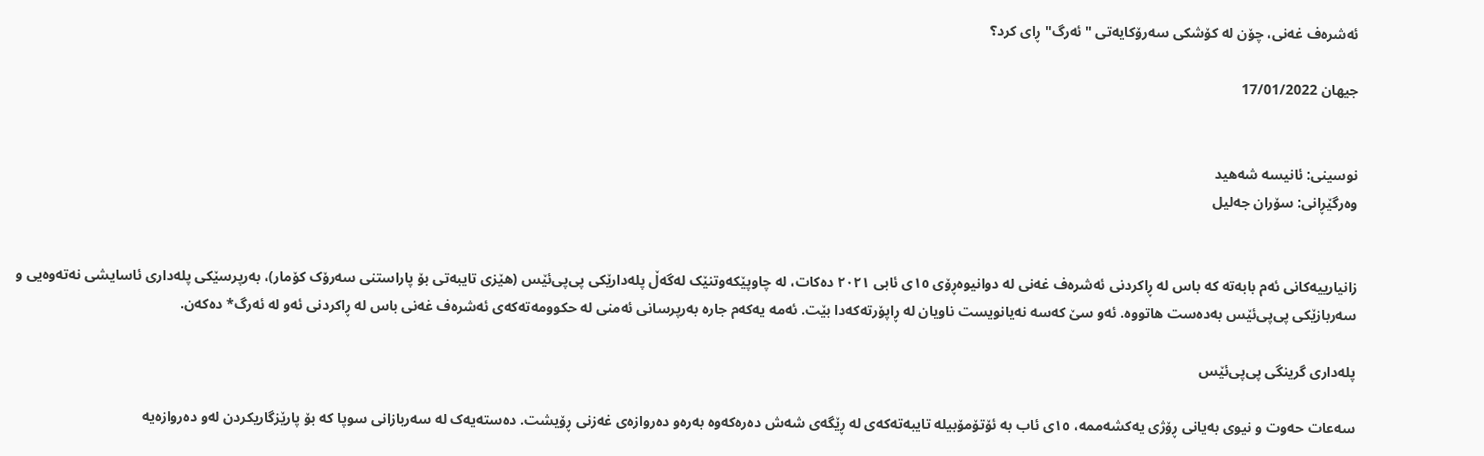ئەشرەف غەنی، چۆن لە کۆشکی سەرۆکایەتی "ئەرگ" ڕای کرد؟

جیهان 17/01/2022


نوسینی: ئانیسە شەهید
وەرگێڕانی: سۆران جەلیل


زانیارییەکانی ئەم بابەتە کە باس لە ڕاکردنی ئەشرەف غەنی لە دوانیوەڕۆی ١٥ی ئابی ٢٠٢١ دەکات، لە چاوپێکەوتنێک لەگەڵ پلەدارێکی پی‌پی‌ئێس (هێزی تایبەتی بۆ پاراستنی سەرۆک کۆمار)، بەرپرسێکی پلەداری ئاسایشی نەتەوەیی و سەربازێکی پی‌پی‌ئێس بەدەست هاتووە. ئەو سێ کەسە نەیانویست ناویان لە ڕاپۆرتەکەدا بێت. ئەمە یەکەم جارە بەرپرسانی ئەمنی لە حکوومەتەکەی ئەشرەف غەنی باس لە ڕاکردنی ئەو لە ئەرگ* دەکەن.

پلەداری گرینگی پی‌پی‌ئێس

سەعات حەوت و نیوی بەیانی ڕۆژی یەکشەممە، ١٥ی ئاب بە ئۆتۆمۆبیلە تایبەتەکەی لە ڕێگەی شەش دەرەکەوە بەرەو دەروازەی غەزنی ڕۆیشت. دەستەیەک لە سەربازانی سوپا کە بۆ پارێزگاریکردن لەو دەروازەیە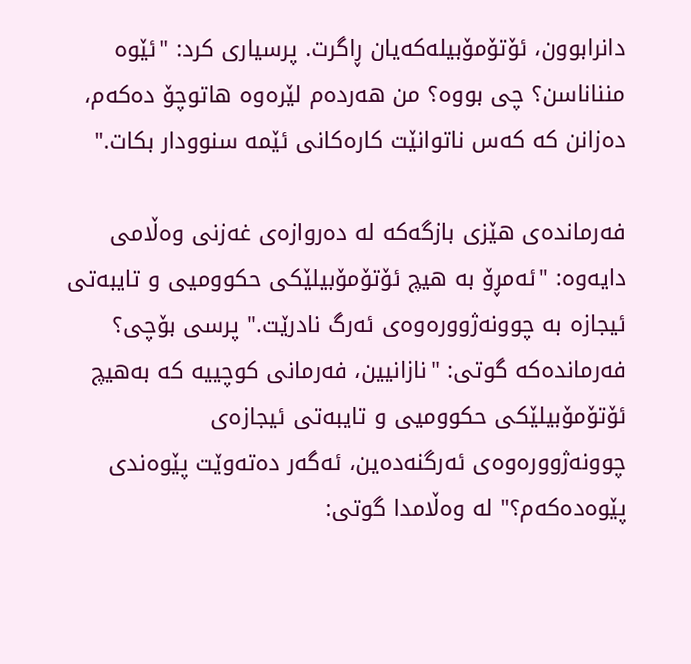دانرابوون، ئۆتۆمۆبیلەکەیان ڕاگرت. پرسیاری کرد: "ئێوە منناناسن؟ چی بووە؟ من هەردەم لێرەوە هاتوچۆ دەکەم، دەزانن کە کەس ناتوانێت کارەکانی ئێمە سنوودار بکات."

فەرماندەی هێزی بازگەکە لە دەروازەی غەزنی وەڵامی دایەوە: "ئەمڕۆ بە هیچ ئۆتۆمۆبیلێکی حکوومیی و تایبەتی ئیجازە بە چوونەژوورەوەی ئەرگ نادرێت." پرسی بۆچی؟ فەرماندەکە گوتی: "نازانیین، فەرمانی کوچییە کە بەهیچ ئۆتۆمۆبیلێکی حکوومیی و تایبەتی ئیجازەی چوونەژوورەوەی ئەرگنەدەین، ئەگەر دەتەوێت پێوەندی پێوەدەکەم؟" لە وەڵامدا گوتی: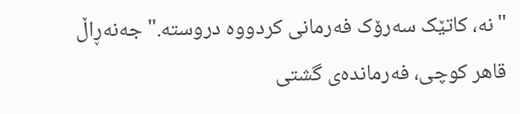"نە، کاتێک سەرۆک فەرمانی کردووە دروستە." جەنەڕاڵ قاهر کوچی، فەرماندەی گشتی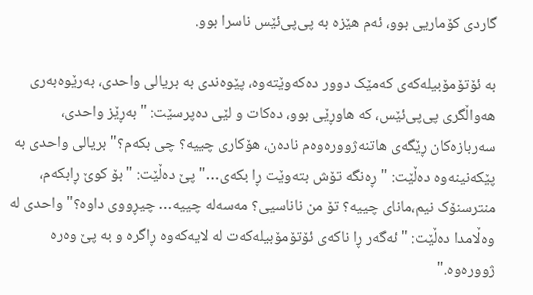گاردی کۆماریی بوو، ئەم هێزە بە پی‌پی‌ئێس ناسرا بوو.

بە ئۆتۆمۆبیلەکەی کەمێک دوور دەکەوێتەوە، پێوەندی بە بریالی واحدی، بەرێوەبەری هەواڵگری پی‌پی‌ئێس، کە هاوڕێی بوو، دەکات و لێی دەپرسێت: "بەڕێز واحدی، سەربازەکان ڕێگەی هاتنەژوورەوەم نادەن، هۆکاری چییە؟ چی بکەم؟" بریالی واحدی بە پێکەنینەوە دەڵێت: "ڕەنگە تۆش بتەوێت ڕا بکەی…" پێ دەڵێت: "بۆ کوێ ڕابکەم، منترسنۆک نیم،مانای چییە؟ تۆ من ناناسیی؟ مەسەلە چییە… چیڕووی داوە؟" واحدی لە وەڵامدا دەڵێت: "ئەگەر ڕا ناکەی ئۆتۆمۆبیلەکەت لە لایەکەوە ڕاگرە و بە پێ وەرە ژوورەوە."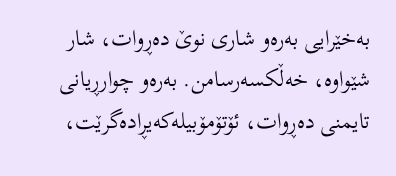بەخێرایی بەرەو شاری نوێ دەڕوات، شار شێواوە، خەڵکسەرسامن. بەرەو چوارڕیانی تایمنی دەڕوات، ئۆتۆمۆبیلەکەیڕادەگرێت،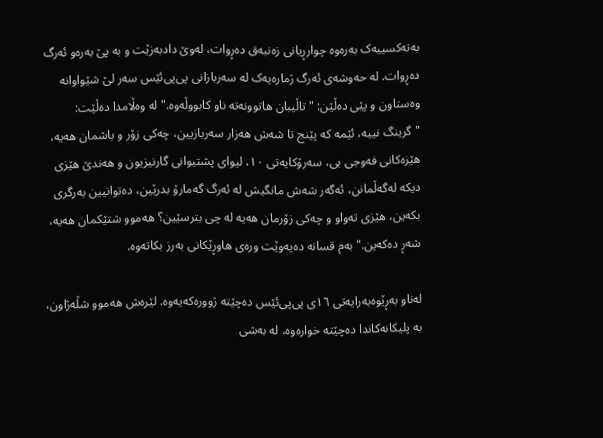بەتەکسییەک بەرەوە چوارڕیانی زەنبەق دەڕوات، لەوێ دادبەزێت و بە پێ بەرەو ئەرگ دەڕوات. لە حەوشەی ئەرگ ژمارەیەک لە سەربازانی پی‌پی‌ئێس سەر لێ شێواوانە وەستاون و پێی دەڵێن: "تاڵیبان هاتوونەتە ناو کابووڵەوە." لە وەڵامدا دەڵێت: "گرینگ نییە، ئێمە کە پێنج تا شەش هەزار سەربازیین، چەکی زۆر و باشمان هەیە، هێزەکانی فەوجی بی، سەرۆکایەتی ١٠، لیوای پشتیوانی گارنیزیون و هەندێ هێزی دیکە لەگەڵمانن، ئەگەر شەش مانگیش لە ئەرگ گەمارۆ بدرێین، دەتوانیین بەرگری بکەین، هێزی تەواو و چەکی زۆرمان هەیە لە چی بترسێین؟ هەموو شتێکمان هەیە، شەڕ دەکەین." بەم قسانە دەیەوێت ورەی هاوڕێکانی بەرز بکاتەوە.

لەناو بەڕێوەبەرایەتی ١٦ی پی‌پی‌ئێس دەچێتە ژوورەکەیەوە. لێرەش هەموو شڵەژاون، بە پلیکانەکاندا دەچێتە خوارەوە، لە بەشی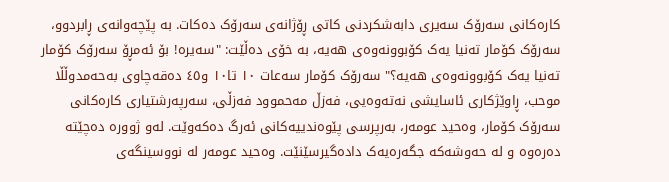کارەکانی سەرۆک سەیری دابەشکردنی کاتی ڕۆژانەی سەرۆک دەکات. بە پێچەوانەی ڕابردوو، سەرۆک کۆمار تەنیا یەک کۆبوونەوەی هەیە، بە خۆی دەڵێت: "سەیرە! بۆ ئەمڕۆ سەرۆک کۆمار تەنیا یەک کۆبوونەوەی هەیە؟" سەرۆک کۆمار سەعات ١٠ تا١٠ و٤٥ دەقەچاوی بەحەمدوڵڵا موحب، ڕاوێژکاری ئاسایشی نەتەوەیی، فەزڵ مەحموود فەزڵی، سەرپەرشتیاری کارەکانی سەرۆک کۆمار، وەحید عومەر، بەرپرسی پێوەندییەکانی ئەرگ دەکەوێت. لەو ژوورە دەچێتە دەرەوە و لە حەوشەکە جگەرەیەک دادەگیرسێنێت. وەحید عومەر لە نووسینگەی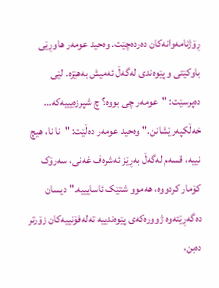ڕۆژنامەوانەکان دەردەچێت. وەحید عومەر هاوڕێی باوکێتی و پێوەندی لەگەڵ ئەمیش بەهێزە. لێی دەپرسێت: "عومەر چی بووە؟ چ شپرزەیییەکە… خەڵکپەرێشانن." وەحید عومەر دەڵێت: "نا نا، هیچ نییە، قسەم لەگەڵ بەڕێز ئەشرەف غەنی، سەرۆک کۆمار کردووە، هەموو شتێک ئاسایییە." دیسان دەگەڕێتەوە ژوورەکەی پێوەندییە تەلەفۆنییەکان زۆرتر دەبن،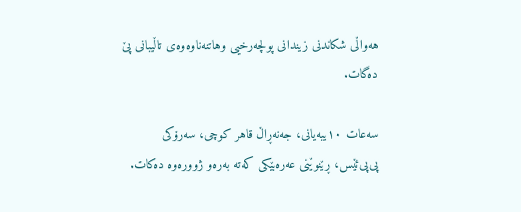هەواڵی شکاندنی زیندانی پولچەرخیی وهاتنەناوەوەی تاڵیبانی پێ دەگات.

سەعات ١٠یبەیانی، جەنەڕاڵ قاهر کوچی، سەرۆکی پی‌پی‌ئێس، ڕێنوێنی عەرەبێکی کەتە بەرەو ژوورەوە دەکات.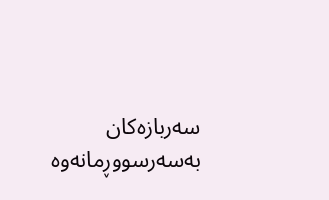سەربازەکان بەسەرسووڕمانەوە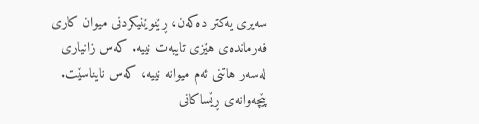سەیری یەکتر دەکەن، ڕێنوێنیکردنی میوان کاری فەرماندەی هێزی تایبەت نییە. کەس زانیاری لەسەر هاتنی ئەم میوانە نییە، کەس نایناسێت. پێچەوانەی ڕێساکانی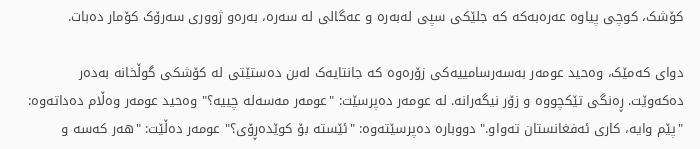کۆشک، کوچی پیاوە عەرەبەکە کە جلێکی سپی لەبەرە و عەگالی لە سەرە، بەرەو ژووری سەرۆک کۆمار دەبات.

دوای کەمێک، وەحید عومەر بەسەرسامییەکی زۆرەوە کە جانتایەک لەبن دەستێتی لە کۆشکی گوڵخانە بەدەر دەکەوێت. ڕەنگی تێکچووە و زۆر نیگەرانە. لە عومەر دەپرسێت: "عومەر مەسەلە چییە؟" وەحید عومەر وەڵام دەداتەوە: "پێم وایە، کاری ئەفغانستان تەواو." دووبارە دەپرسێتەوە: "ئێستە بۆ کوێدەڕۆی؟" عومەر دەڵێت: "هەر کەسە و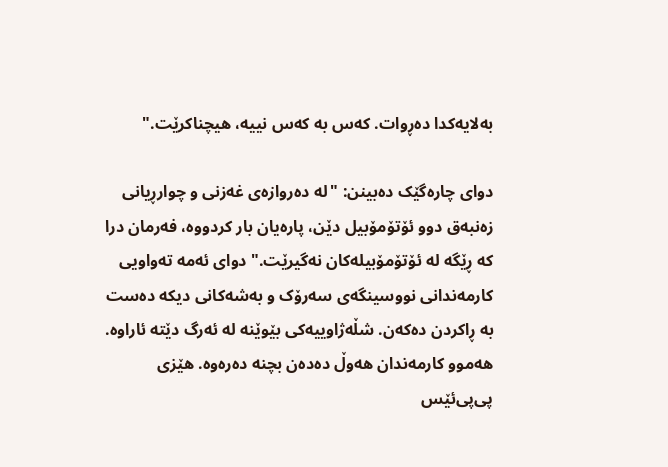بەلایەکدا دەڕوات. کەس بە کەس نییە، هیچناکرێت."

دوای چارەگێک دەبینن: "لە دەروازەی غەزنی و چوارڕیانی زەنبەق دوو ئۆتۆمۆبیل دێن، پارەیان بار کردووە، فەرمان درا کە ڕێگە لە ئۆتۆمۆبیلەکان نەگیرێت." دوای ئەمە تەواویی کارمەندانی نووسینگەی سەرۆک و بەشەکانی دیکە دەست بە ڕاکردن دەکەن. شڵەژاوییەکی بێوێنە لە ئەرگ دێتە ئاراوە. هەموو کارمەندان هەوڵ دەدەن بچنە دەرەوە. هێزی پی‌پی‌ئێس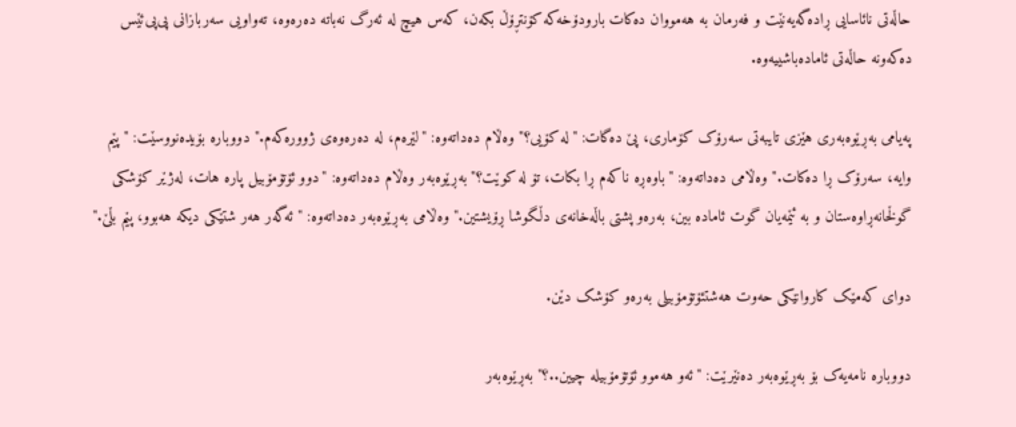حاڵەتی نائاسایی ڕادەگەیەنێت و فەرمان بە هەمووان دەکات بارودۆخەکە کۆنتڕۆڵ بکەن، کەس هیچ لە ئەرگ نەباتە دەرەوە، تەواویی سەربازانی پی‌پی‌ئێس دەکەونە حاڵەتی ئامادەباشییەوە.

پەیامی بەڕێوەبەری هێزی تایبەتی سەرۆک کۆماری، پێ دەگات: "لە کۆیی؟" وەڵام دەداتەوە: "لێرەم، لە دەرەوەی ژوورەکەم." دووبارە بۆیدەنووسێت: "پێم وایە، سەرۆک ڕا دەکات." وەڵامی دەداتەوە: "باوەڕە ناکەم ڕا بکات، تۆ لە کوێت؟" بەڕێوەبەر وەڵام دەداتەوە: "دوو ئۆتۆمۆبیل پارە هات، لەژێر کۆشکی گوڵخانەڕاوەستان و بە ئێمەیان گوت ئامادە بین، بەرەو پشتی باڵەخانەی دڵگوشا ڕۆیشتین." وەڵامی بەڕێوەبەر دەداتەوە: "ئەگەر هەر شتێکی دیکە هەبوو، پێم بڵێ."

دوای کەمێک کاروانێکی حەوت هەشتئۆتۆمۆبیلی بەرەو کۆشک دێن.

دووبارە نامەیەک بۆ بەڕێوەبەر دەنێرێت: "ئەو هەموو ئۆتۆمۆبیلە چیین..؟" بەڕێوەبەر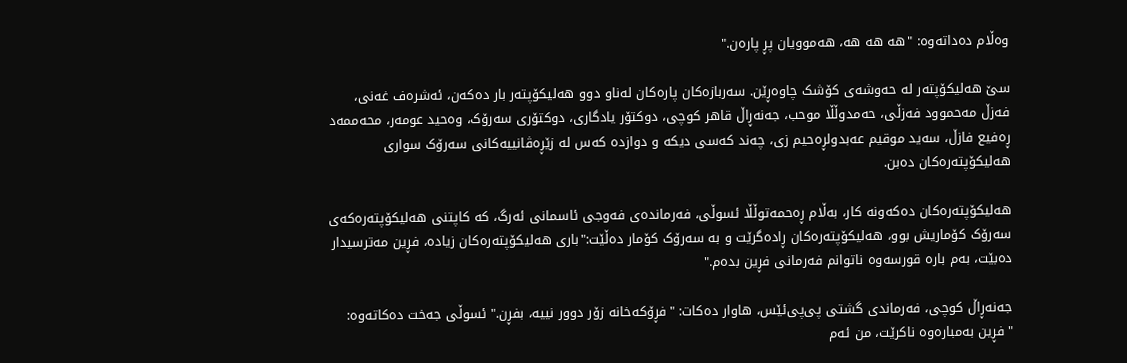وەڵام دەداتەوە: "هە هە هە، هەموویان پڕ پارەن."

سێ هەلیکۆپتەر لە حەوشەی کۆشک چاوەڕێن. سەربازەکان پارەکان لەناو دوو هەلیکۆپتەر بار دەکەن، ئەشرەف غەنی، فەزڵ مەحموود فەزڵی، حەمدوڵڵا موحب، جەنەڕاڵ قاهر کوچی، دوکتۆر یادگاری، دوکتۆری سەرۆک، وەحید عومەر، محەممەد ڕەفیع فازڵ، سەید موقیم عەبدولڕەحیم زی، چەند کەسی دیکە و دوازدە کەس لە زێڕەڤانییەکانی سەرۆک سواری هەلیکۆپتەرەکان دەبن.

هەلیکۆپتەرەکان دەکەونە کار، بەڵام ڕەحمەتوڵڵا ئسوڵی، فەرماندەی فەوجی ئاسمانی ئەرگ، کە کاپتنی هەلیکۆپتەرەکەی سەرۆک کۆماریش بوو، هەلیکۆپتەرەکان ڕادەگرێت و بە سەرۆک کۆمار دەڵێت:"باری هەلیکۆپتەرەکان زیادە، فڕین مەترسیدار دەبێت، بەم بارە قورسەوە ناتوانم فەرمانی فڕین بدەم."

جەنەڕاڵ کوچی، فەرماندی گشتی پی‌پی‌ئێس، هاوار دەکات: "فڕۆکەخانە زۆر دوور نییە، بفڕن." ئسوڵی جەخت دەکاتەوە: "فڕین بەمبارەوە ناکرێت، من ئەم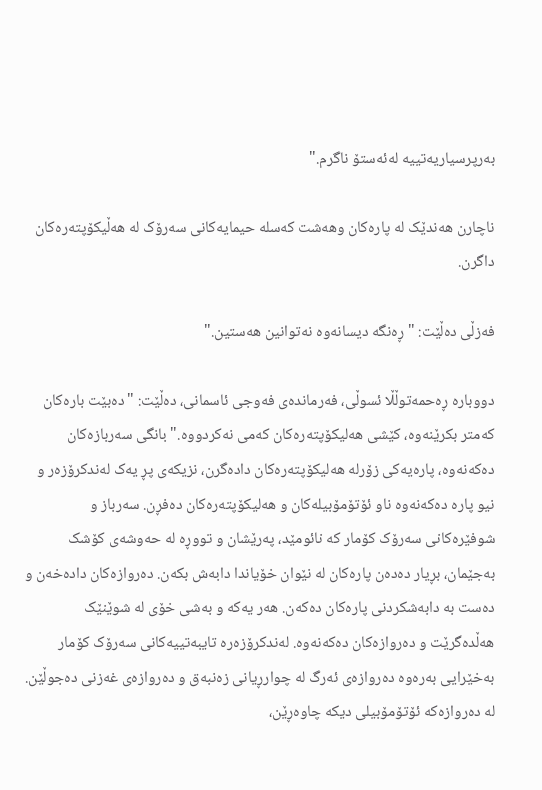بەرپرسیاریەتییە لەئەستۆ ناگرم."

ناچارن هەندێک لە پارەکان وهەشت کەسلە حیمایەکانی سەرۆک لە هەڵیکۆپتەرەکان داگرن.

فەزڵی دەڵێت: "ڕەنگە دیسانەوە نەتوانین هەستین."

دووبارە ڕەحمەتوڵڵا ئسوڵی، فەرماندەی فەوجی ئاسمانی، دەڵێت: "دەبێت بارەکان کەمتر بکرێنەوە، کێشی هەلیکۆپتەرەکان کەمی نەکردووە." بانگی سەربازەکان دەکەنەوە، پارەیەکی زۆرلە هەلیکۆپتەرەکان دادەگرن، نزیکەی پڕ یەک لەندکرۆزەر و نیو پارە دەکەنەوە ناو ئۆتۆمۆبیلەکان و هەلیکۆپتەرەکان دەفڕن. سەرباز و شوفێرەکانی سەرۆک کۆمار کە نائومێد، پەرێشان و تووڕە لە حەوشەی کۆشک بەجێمان، بڕیار دەدەن پارەکان لە نێوان خۆیاندا دابەش بکەن. دەروازەکان دادەخەن و دەست بە دابەشکردنی پارەکان دەکەن. هەر یەکە و بەشی خۆی لە شوێنێک هەڵدەگرێت و دەروازەکان دەکەنەوە. لەندکرۆزەرە تایبەتییەکانی سەرۆک کۆمار بەخێرایی بەرەوە دەروازەی ئەرگ لە چوارڕیانی زەنبەق و دەروازەی غەزنی دەجوڵێن. لە دەروازەکە ئۆتۆمۆبیلی دیکە چاوەڕێن،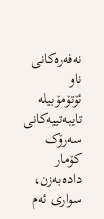نەفەرەکانی ناو ئۆتۆمۆبیلە تایبەتییەکانی سەرۆک کۆمار دادەبەزن، سواری ئەم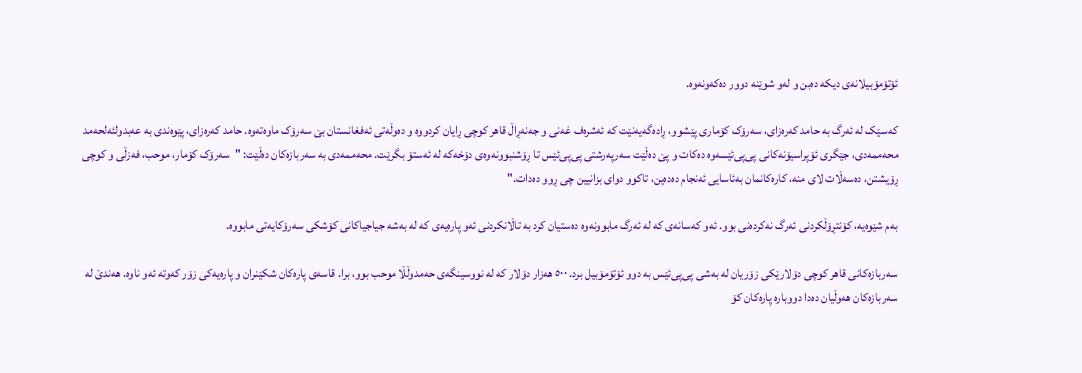ئۆتۆمۆبیلانەی دیکە دەبن و لەو شوێنە دوور دەکەونەوە.

کەسێک لە ئەرگ بە حامد کەرەزای، سەرۆک کۆماری پێشوو، ڕادەگەیەنێت کە ئەشرەف غەنی و جەنەڕاڵ قاهر کوچی ڕایان کردووە و دەوڵەتی ئەفغانستان بێ سەرۆک ماوەتەوە. حامد کەرەزای، پێوەندی بە عەبدولئەلحەمد محەممەدی، جێگری ئۆپراسیۆنەکانی پی‌پی‌ئێسەوە دەکات و پێ دەڵێت سەرپەرشتی پی‌پی‌ئێس تا ڕۆشنبوونەوەی دۆخەکە لە ئەستۆ بگرێت. محەممەدی بە سەربازەکان دەڵێت: "سەرۆک کۆمار، موحب، فەزڵی و کوچی ڕۆیشتن، دەسەڵات لای منە، کارەکانمان بەئاسایی ئەنجام دەدەین، تاکوو دوای بزانیین چی ڕوو دەدات."

بەم شێوەیە، کۆنتڕۆڵکردنی ئەرگ نەکردەنی بوو. ئەو کەسانەی کە لە ئەرگ مابوونەوە دەستیان کرد بە تاڵانکردنی ئەو پارەیەی کە لە بەشە جیاجیاکانی کۆشکی سەرۆکایەتی مابووە.

سەربازەکانی قاهر کوچی دۆلارێکی زۆریان لە بەشی پی‌پی‌ئێس بە دوو ئۆتۆمۆبیل برد. ٥٠٠ هەزار دۆلار کە لە نووسینگەی حەمدوڵڵا موحب بوو، برا. قاسەی پارەکان شکێنران و پارەیەکی زۆر کەوتە ئەو ناوە. هەندێ لە سەربازەکان هەوڵیان دەدا دووبارە پارەکان کۆ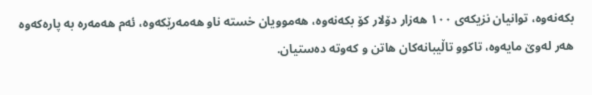بکەنەوە، توانیان نزیکەی ١٠٠ هەزار دۆلار کۆ بکەنەوە، هەموویان خستە ناو هەمەرێکەوە، ئەم هەمەرە بە پارەکەوە هەر لەوێ مایەوە، تاکوو تاڵیبانەکان هاتن و کەوتە دەستیان.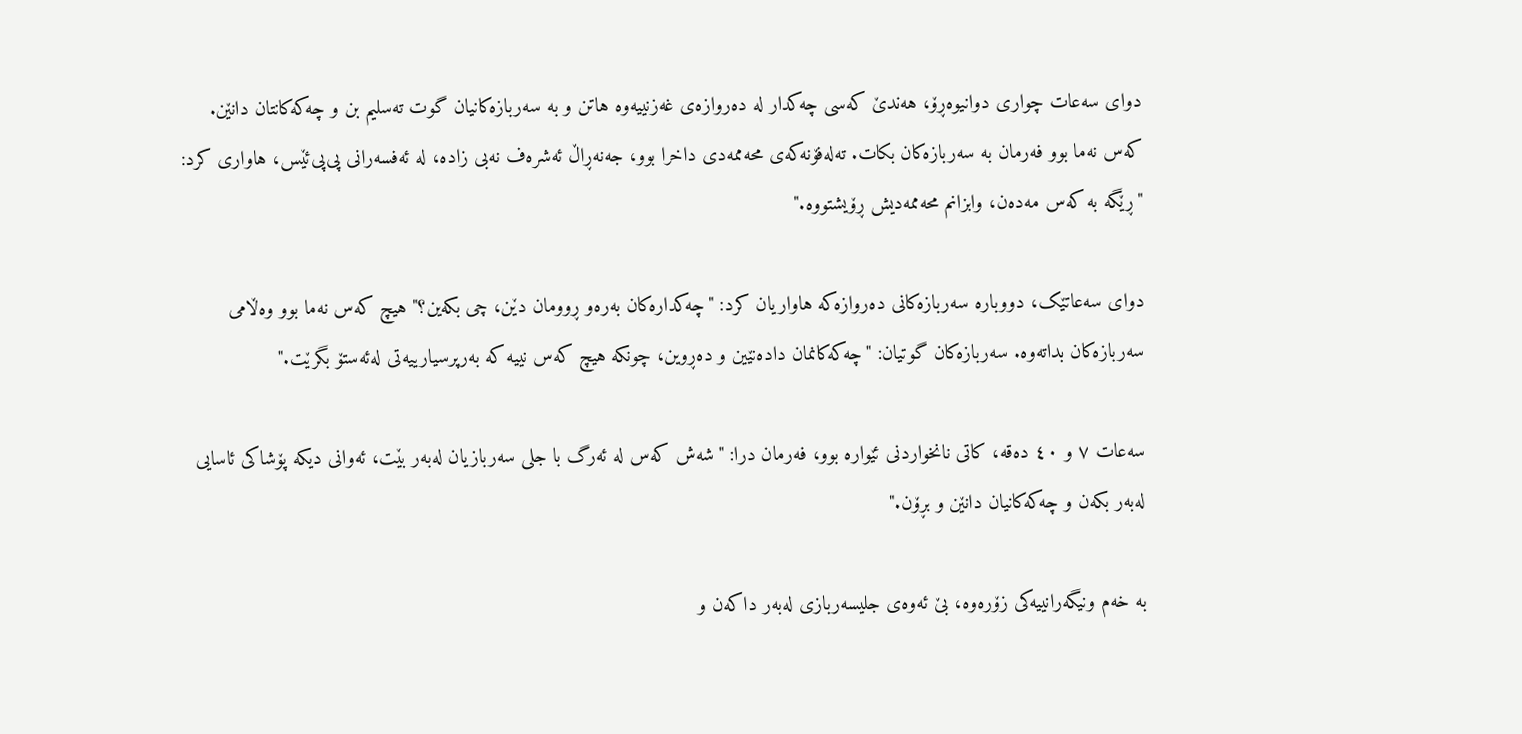دوای سەعات چواری دوانیوەڕۆ، هەندێ کەسی چەکدار لە دەروازەی غەزنییەوە هاتن و بە سەربازەکانیان گوت تەسلیم بن و چەکەکانتان دانێن. کەس نەما بوو فەرمان بە سەربازەکان بکات. تەلەفۆنەکەی محەممەدی داخرا بوو، جەنەڕاڵ ئەشرەف نەبی زادە، لە ئەفسەرانی پی‌پی‌ئێس، هاواری کرد: "ڕێگە بە کەس مەدەن، وابزانم محەممەدیش ڕۆیشتووە."

دوای سەعاتێک، دووبارە سەربازەکانی دەروازەکە هاواریان کرد: "چەکدارەکان بەرەو ڕوومان دێن، چی بکەین؟" هیچ کەس نەما بوو وەڵامی سەربازەکان بداتەوە. سەربازەکان گوتیان: "چەکەکانمان دادەنێین و دەڕوین، چونکە هیچ کەس نییە کە بەرپرسیارییەتی لەئەستۆ بگرێت."

سەعات ٧ و ٤٠ دەقە، کاتی نانخواردنی ئێوارە بوو، فەرمان درا: "شەش کەس لە ئەرگ با جلی سەربازیان لەبەر بێت، ئەوانی دیکە پۆشاکی ئاسایی لەبەر بکەن و چەکەکانیان دانێن و بڕۆن."

بە خەم ونیگەرانییەکی زۆرەوە، بێ ئەوەی جلیسەربازی لەبەر داکەن و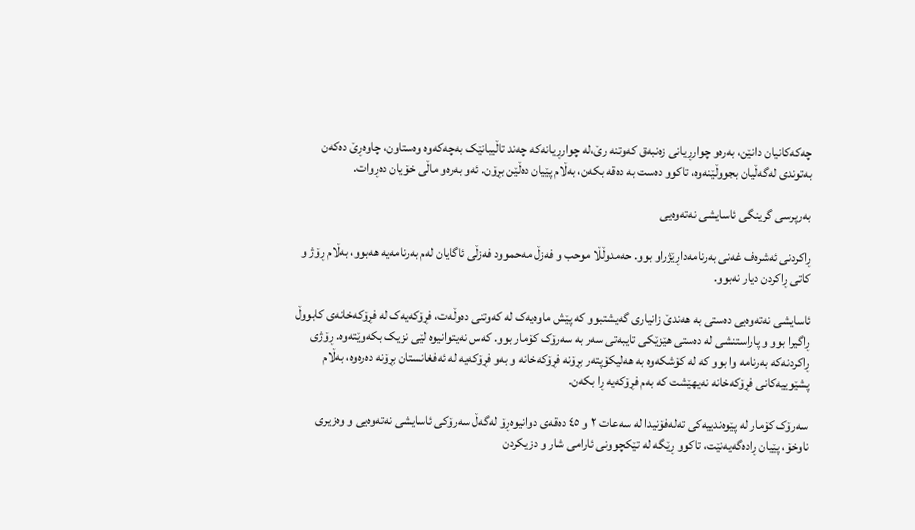چەکەکانیان دانێن، بەرەو چوارڕیانی زەنبەق کەوتنە رێ،لە چوارڕیانەکە چەند تاڵیبانێک بەچەکەوە وەستاون، چاوەڕێ دەکەن بەتوندی لەگەڵیان بجووڵێنەوە، تاکوو دەست بە دەقە بکەن، بەڵام پێیان دەڵێن بڕۆن. ئەو بەرەو ماڵی خۆیان دەڕوات.

بەرپرسی گرینگی ئاسایشی نەتەوەیی

ڕاکردنی ئەشرەف غەنی بەرنامەداڕێژراو بوو. حەمدوڵڵا موحب و فەزڵ مەحموود فەزڵی ئاگایان لەم بەرنامەیە هەبوو، بەڵام ڕۆژ و کاتی ڕاکردن دیار نەبوو.

ئاسایشی نەتەوەیی دەستی بە هەندێ زانیاری گەیشتبوو کە پێش ماوەیەک لە کەوتنی دەوڵەت، فڕۆکەیەک لە فڕۆکەخانەی کابووڵ ڕاگیرا بوو و پاراستنشی لە دەستی هێزێکی تایبەتی سەر بە سەرۆک کۆمار بوو. کەس نەیتوانیوە لێی نزیک بکەوێتەوە. ڕۆژی ڕاکردنەکە بەرنامە وا بوو کە لە کۆشکەوە بە هەلیکۆپتەر بڕۆنە فڕۆکەخانە و بەو فڕۆکەیە لە ئەفغانستان بڕۆنە دەرەوە، بەڵام پشێوییەکانی فڕۆکەخانە نەیهێشت کە بەم فڕۆکەیە ڕا بکەن.

سەرۆک کۆمار لە پێوەندییەکی تەلەفۆنیدا لە سەعات ٢ و ٤٥ دەقەی دوانیوەڕۆ لەگەڵ سەرۆکی ئاسایشی نەتەوەیی و وەزیری ناوخۆ، پێیان ڕادەگەیەنێت، تاکوو ڕێگە لە تێکچوونی ئارامی شار و دزیکردن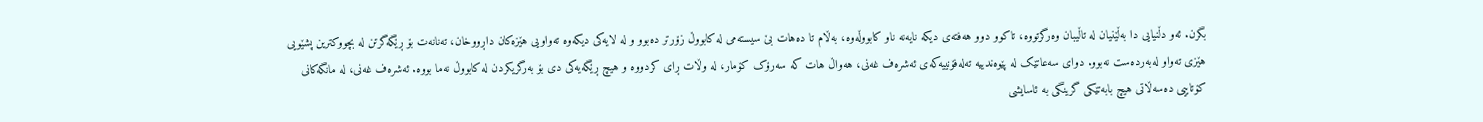بگرن. ئەو دڵنیایی دا بەڵێنیان لە تاڵیبان وەرگرتووە، تاکوو دوو هەفتەی دیکە نایەنە ناو کابووڵەوە، بەڵام تا دەهات بێ سیستەمی لە کابووڵ زۆرتر دەبوو و لە لایەکی دیکەوە تەواویی هێزەکان داڕووخان، تەنانەت بۆ ڕێگەگرتن لە بچووکترین پشێویی هێزی تەواو لەبەردەست نەبوو. دوای سەعاتێک لە پێوەندییە تەلەفۆنییەکەی ئەشرەف غەنی، هەواڵ هات کە سەرۆک کۆمار، لە وڵات ڕای کردووە و هیچ ڕێگەیەکی دی بۆ بەرگریکردن لە کابووڵ نەما بووە. ئەشرەف غەنی، لە مانگەکانی کۆتاییی دەسەڵاتی هیچ بابەتێکی گرینگی بە ئاسایشی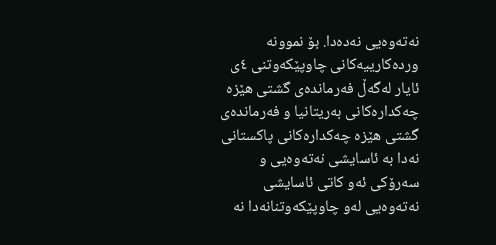نەتەوەیی نەدەدا. بۆ نموونە وردەکارییەکانی چاوپێکەوتنی ٤ی ئایار لەگەڵ فەرماندەی گشتی هێزە چەکدارەکانی بەریتانیا و فەرماندەی گشتی هێزە چەکدارەکانی پاکستانی نەدا بە ئاسایشی نەتەوەیی و سەرۆکی ئەو کاتی ئاسایشی نەتەوەیی لەو چاوپێکەوتنانەدا نە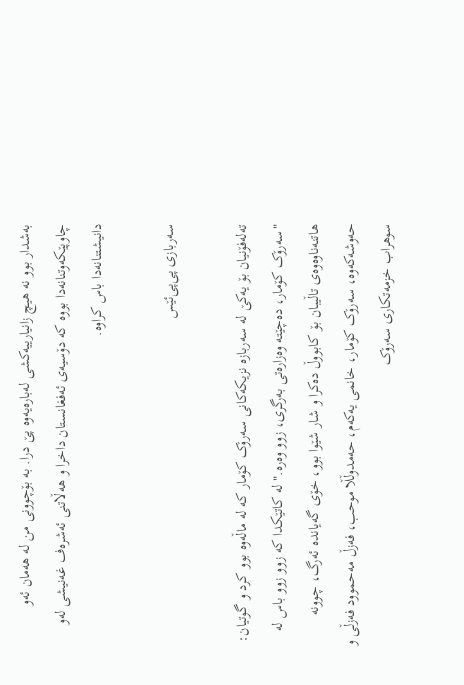بەشدار بوو نە هیچ زانیارییەکشی لەبارەیەوە پێ درا. بە بۆچوونی من لە هەمان ئەو چاوپێکەوتنانەدا بووە کە دۆسیەی ئەفغانستان داخرا و هەڵاتنی ئەشرەف غەنیشی لەو دانیشتنانەدا باس کراوە.

سەربازی پی‌پی‌ئێس

تەلەفۆنیان بۆ یەکێ لە سەربازە نزیکەکانی سەرۆک کۆمار کە لە ماڵەوە بوو کرد و گوتیان: "سەرۆک کۆمار، دەچێتە وەزارەتی بەرگری، زوو وەرە." لە کاتێکدا کە زوو زوو باس لە هاتنەناوەوەی تاڵیبان بۆ کابووڵ دەکرا و شار شێوا بوو، خۆی گەیاندە ئەرگ، چوونە حەوشەکەوە، سەرۆک کۆمار، خانمی یەکەم، حەمدوڵڵا موحب، فەزڵ مەحموود فەزڵی و سوهراب خزمەتکاری سەرۆک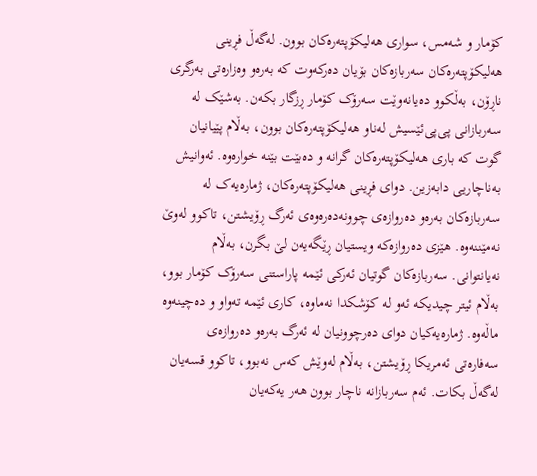کۆمار و شەمس، سواری هەلیکۆپتەرەکان بوون. لەگەڵ فڕینی هەلیکۆپتەرەکان سەربازەکان بۆیان دەرکەوت کە بەرەو وەزارەتی بەرگری ناڕۆن، بەڵکوو دەیانەوێت سەرۆک کۆمار ڕزگار بکەن. بەشێک لە سەربازانی پی‌پی‌ئێسیش لەناو هەلیکۆپتەرەکان بوون، بەڵام پێیانیان گوت کە باری هەلیکۆپتەرەکان گرانە و دەبێت بێنە خوارەوە. ئەوانیش بەناچاریی دابەزین. دوای فڕینی هەلیکۆپتەرەکان، ژمارەیەک لە سەربازەکان بەرەو دەروازەی چوونەدەرەوەی ئەرگ ڕۆیشتن، تاکوو لەوێ نەمێننەوە. هێزی دەروازەکە ویستیان ڕێگەیەن لێ بگرن، بەڵام نەیانتوانی. سەربازەکان گوتیان ئەرکی ئێمە پاراستنی سەرۆک کۆمار بوو، بەڵام ئیتر چیدیکە ئەو لە کۆشکدا نەماوە، کاری ئێمە تەواو و دەچینەوە ماڵەوە. ژمارەیەکیان دوای دەرچوونیان لە ئەرگ بەرەو دەروازەی سەفارەتی ئەمریکا ڕۆیشتن، بەڵام لەوێش کەس نەبوو، تاکوو قسەیان لەگەڵ بکات. ئەم سەربازانە ناچار بوون هەر یەکەیان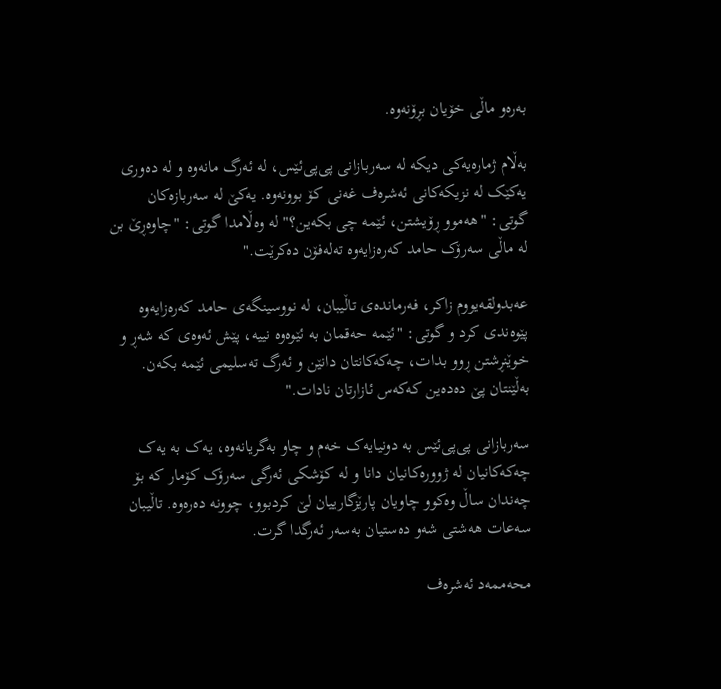بەرەو ماڵی خۆیان بڕۆنەوە.

بەڵام ژمارەیەکی دیکە لە سەربازانی پی‌پی‌ئێس، لە ئەرگ مانەوە و لە دەوری یەکێک لە نزیکەکانی ئەشرەف غەنی کۆ بوونەوە. یەکێ لە سەربازەکان گوتی: "هەموو ڕۆیشتن، ئێمە چی بکەین؟" لە وەڵامدا گوتی: "چاوەڕێ بن لە ماڵی سەرۆک حامد کەرەزایەوە تەلەفۆن دەکرێت."

عەبدولقەیووم زاکر، فەرماندەی تاڵیبان، لە نووسینگەی حامد کەرەزایەوە پێوەندی کرد و گوتی: "ئێمە حەقمان بە ئێوەوە نییە، پێش ئەوەی کە شەڕ و خوێنڕشتن ڕوو بدات، چەکەکانتان دانێن و ئەرگ تەسلیمی ئێمە بکەن. بەڵێنتان پێ دەدەین کەکەس ئازارتان نادات."

سەربازانی پی‌پی‌ئێس بە دونیایەک خەم و چاو بەگریانەوە، یەک بە یەک چەکەکانیان لە ژوورەکانیان دانا و لە کۆشکی ئەرگی سەرۆک کۆمار کە بۆ چەندان ساڵ وەکوو چاویان پارێزگارییان لێ کردبوو، چوونە دەرەوە. تاڵیبان سەعات هەشتی شەو دەستیان بەسەر ئەرگدا گرت.

محەممەد ئەشرەف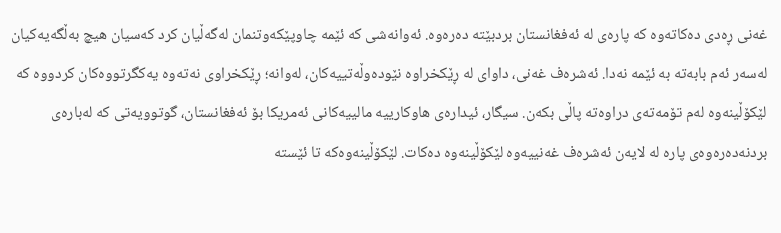غەنی ڕەدی دەکاتەوە کە پارەی لە ئەفغانستان بردبێتە دەرەوە. ئەوانەشی کە ئێمە چاوپێکەوتنمان لەگەڵیان کرد کەسیان هیچ بەڵگەیەکیان لەسەر ئەم بابەتە بە ئێمە نەدا. ئەشرەف غەنی، داوای لە ڕێکخراوە نێودەوڵەتییەکان، لەوانە؛ ڕێکخراوی نەتەوە یەکگرتووەکان کردووە کە لێکۆڵینەوە لەم تۆمەتەی دراوەتە پاڵی بکەن. سیگار، ئیدارەی هاوکارییە مالییەکانی ئەمریکا بۆ ئەفغانستان، گوتوویەتی کە لەبارەی بردنەدەرەوەی پارە لە لایەن ئەشرەف غەنییەوە لێکۆڵینەوە دەکات. لێکۆڵینەوەکە تا ئێستە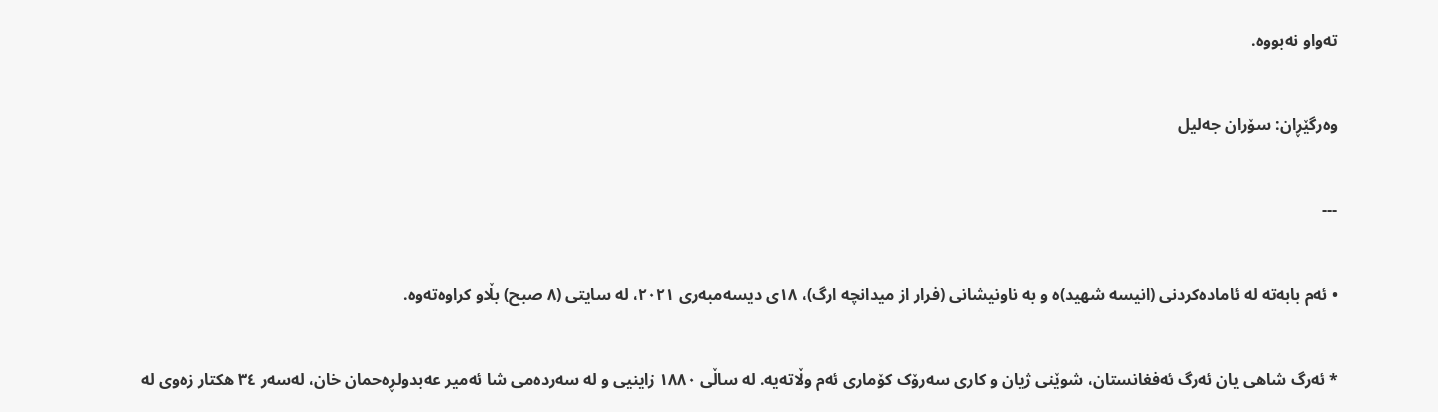تەواو نەبووە.

وەرگێڕان: سۆران جەلیل

---

• ئەم بابەتە لە ئامادەکردنی (انیسه شهید)ە و بە ناونیشانی (فرار از میدانچه ارگ)، ١٨ی دیسەمبەری ٢٠٢١، لە سایتی (٨ صبح) بڵاو کراوەتەوە.

* ئەرگ شاهی یان ئەرگ ئەفغانستان، شوێنی ژیان و کاری سەرۆک کۆماری ئەم وڵاتەیە. لە ساڵی ١٨٨٠ زاینیی و لە سەردەمی شا ئەمیر عەبدولڕەحمان خان، لەسەر ٣٤ هکتار زەوی لە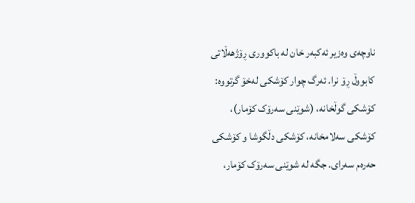ناوچەی وەزیر ئەکبەر خان لە باکووری ڕۆژهەڵاتی کابووڵ ڕۆ نرا. ئەرگ چوار کۆشکی لەخۆ گرتووە: کۆشکی گوڵخانە، (شوێنی سەرۆک کۆمار)، کۆشکی سەلامخانە، کۆشکی دڵگوشا و کۆشکی حەرەم سەرای. جگە لە شوێنی سەرۆک کۆمار،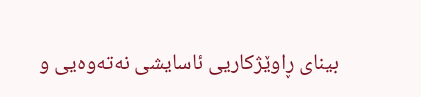بینای ڕاوێژکاریی ئاسایشی نەتەوەیی و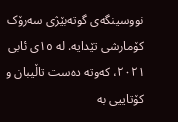نووسینگەی گوتەبێژی سەرۆک کۆمارشی تێدایە. لە ١٥ی ئابی ٢٠٢١، کەوتە دەست تاڵیبان و کۆتاییی بە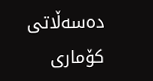دەسەڵاتی کۆماری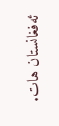ئەفغانستان هات.